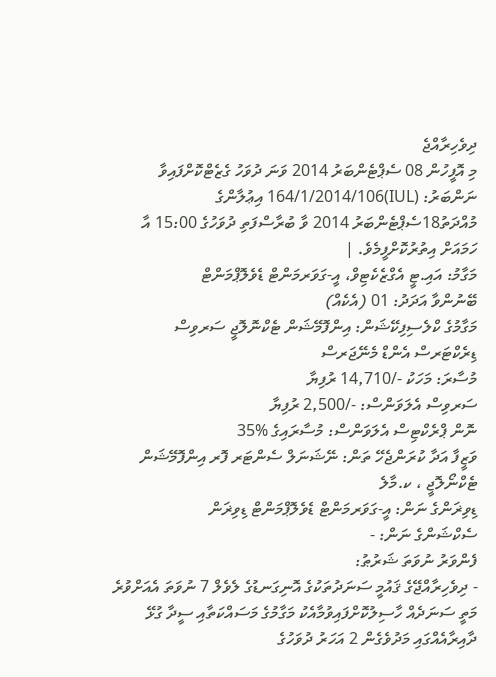ދިވެހިރާއްޖެ
މި އޮފީހުން 08 ސެޕްޓެންބަރު 2014 ވަނަ ދުވަހު ގެޒެޓްކޮށްފައިވާ ނަންބަރު: (IUL)164/1/2014/106 އިޢުލާންގެ މުއްދަތު18ސެޕްޓެންބަރު 2014 ވާ ބުރާސްފަތި ދުވަހުގެ 15:00 އާ ހަމައަށް އިތުރުކޮށްފީމެވެ. |
މަގާމު: އައި.ޓީ އެގްޒެކެޓިވް، އީ-ގަވަރމަންޓް ޑެވެލޮޕްމަންޓް
ބޭނުންވާ އަދަދު: 01 (އެކެއް)
މަގާމުގެ ކްލެސިފިކޭޝަން: އިންފޮމޭޝަން ޓެކްނޮލޮޖީ ސަރވިސް ޑިރެކްޓަރސް އެންޑް މެނޭޖަރސް
މުސާރަ: މަހަކު -/14,710 ރުފިޔާ
ސަރވިސް އެލަވަންސް: -/2,500 ރުފިޔާ
ނޮން ޕްރެކްޓިސް އެލަވަންސް: މުސާރައިގެ %35
ވަޒީފާ އަދާ ކުރަންޖެހޭ ތަން: ނޭޝަނަލް ސެންޓަރ ފޮރ އިންފޮމޭޝަން ޓެކްނޯލޮޖީ ، ކ.މާލެ
ޑިވިޜަންގެ ނަން: އީ-ގަވަރމަންޓް ޑެވެލޮޕްމަންޓް ޑިވިޜަން
ސެކްޝަންގެ ނަން: -
ފެންވަރު ނުވަތަ ޝަރުޠު:
- ދިވެހިރާއްޖޭގެ ޤައުމީ ސަނަދުތަކުގެ އޮނިގަނޑުގެ ލެވެލް 7 ނުވަތަ އެއަށްވުރެ މަތީ ސަނަދެއް ހާސިލުކޮށްފައިވުމާއެކު މަގާމުގެ މަސައްކަތާއި ސީދާ ގުޅޭ ދާއިރާއެއްގައި މަދުވެގެން 2 އަހަރު ދުވަހުގެ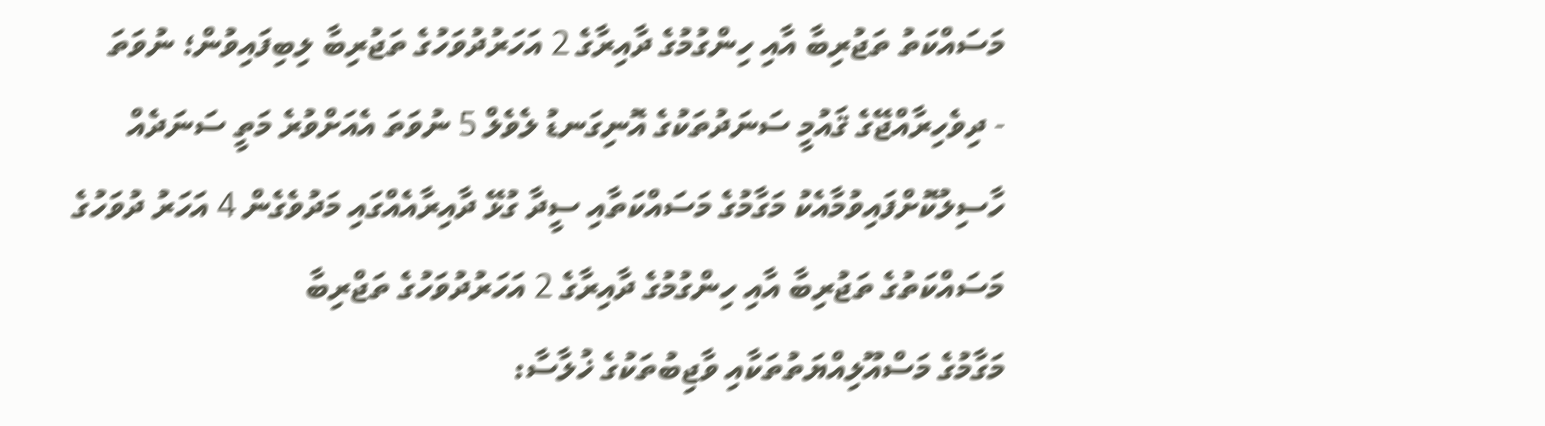މަސައްކަތު ތަޖުރިބާ އާއި ހިންގުމުގެ ދާއިރާގެ 2 އަހަރުދުވަހުގެ ތަޖުރިބާ ލިބިފައިވުން؛ ނުވަތަ
- ދިވެހިރާއްޖޭގެ ޤައުމީ ސަނަދުތަކުގެ އޮނިގަނޑު ލެވެލް 5 ނުވަތަ އެއަށްވުރެ މަތީ ސަނަދެއް ހާސިލުކޮށްފައިވުމާއެކު މަގާމުގެ މަސައްކަތާއި ސީދާ ގުޅޭ ދާއިރާއެއްގައި މަދުވެގެން 4 އަހަރު ދުވަހުގެ މަސައްކަތުގެ ތަޖުރިބާ އާއި ހިންގުމުގެ ދާއިރާގެ 2 އަހަރުދުވަހުގެ ތަޖްރިބާ
މަގާމުގެ މަސްއޫލިއްޔަތުތަކާއި ވާޖިބުތަކުގެ ޚުލާސާ: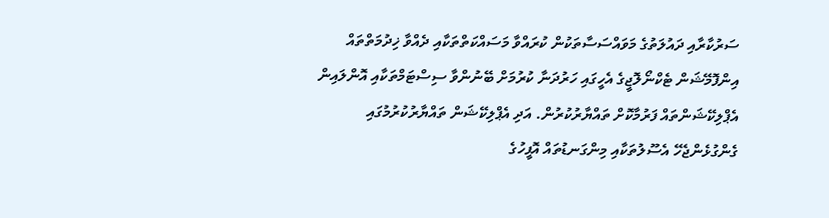ސަރުކާރާއި ދައުލަތުގެ މަވައްސަސާތަކުން ކުރައްވާ މަސައްކަތްތަކާއި ދެއްވާ ޚިދުމަތްތައް އިންފޮމޭޝަން ޓެކްނޯލޮޖީގެ އެހީގައި ހަރުދަނާ ކުރުމަށް ބޭނުންވާ ސިސްޓަމްތަކާއި އޮންލައިން އެޕްލިކޭޝަންތައް ފަރުމާކޮށް ތައްޔާރުކުރުން. އަދި އެޕްލިކޭޝަން ތައްޔާރުކުރުމުގައި ގެންގުޅެންޖެހޭ އެސޫލުތަކާއި މިންގަނޑުތައް އޮފީހުގެ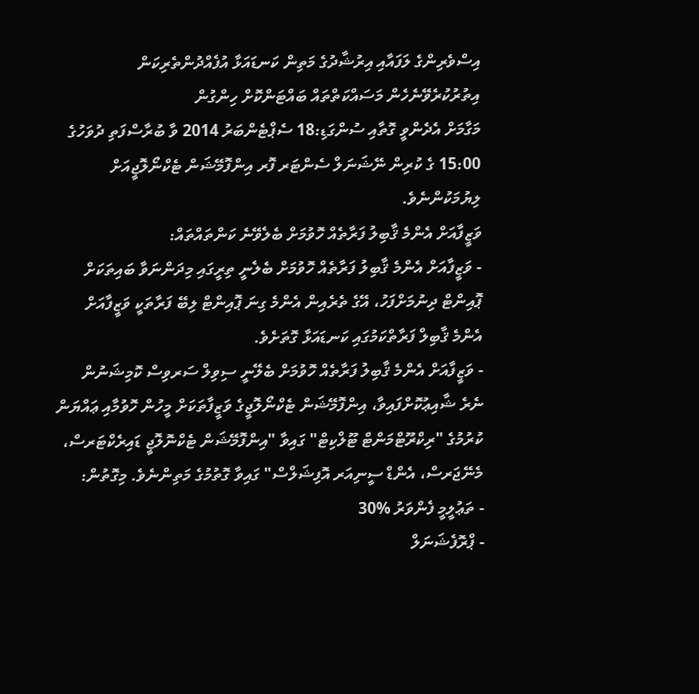އިސްވެރިންގެ ލަފައާއި އިރުޝާދުގެ މަތިން ކަނޑައަޅާ އުފެއްދުންތެރިކަން އިތުރުކުރެވޭނެހެން މަސައްކަތްތައް ބައްޓަންކޮށް ހިންގުން
މަގާމަށް އެދެންވީ ގޮތާއި ސުންގަޑި:18 ސެޕްޓެންބަރު 2014 ވާ ބުރާސްފަތި ދުވަހުގެ 15:00 ގެ ކުރިން ނޭޝަނަލް ސެންޓަރ ފޮރ އިންފޮމޭޝަން ޓެކްނޯލޮޖީއަށް ލިޔުމަކުންނެވެ.
ވަޒީފާއަށް އެންމެ ޤާބިލު ފަރާތެއް ހޮވުމަށް ބެލެވޭނެ ކަންތައްތައް:
- ވަޒީފާއަށް އެންމެ ޤާބިލު ފަރާތެއް ހޮވުމަށް ބެލެނީ ތިރީގައި މިދަންނަވާ ބައިތަކަށް ޕޮއިންޓް ދިނުމަށްފަހު، އޭގެ ތެރެއިން އެންމެ ގިނަ ޕޮއިންޓް ލިބޭ ފަރާތަކީ ވަޒީފާއަށް އެންމެ ޤާބިލް ފަރާތްކަމުގައި ކަނޑައަޅާ ގޮތަށެވެ.
- ވަޒީފާއަށް އެންމެ ޤާބިލު ފަރާތެއް ހޮވުމަށް ބެލޭނީ ސިވިލް ސަރވިސް ކޮމިޝަނުން ނެރެ ޝާއިޢުކޮށްފައިވާ، އިންފޮމޭޝަން ޓެކްނޯލޮޖީގެ ވަޒީފާތަކަށް މީހުން ހޮވުމާއި ޢައްޔަން ކުރުމުގެ "ރިކްރޫޓްމަންޓް ޓޫލްކިޓް" ގައިވާ "އިންފޮމޭޝަން ޓެކްނޮލޮޖީ ޑައިރެކްޓަރސް، މެނޭޖަރސް، އެންޑް ސީނިއަރ އޮފިޝަލްސް" ގައިވާ ގޮތުމުގެ މަތިންނެވެ. މިގޮތުން:
- ތަޢުލީމީ ފެންވަރު %30
- ޕްރޮފެޝަނަލް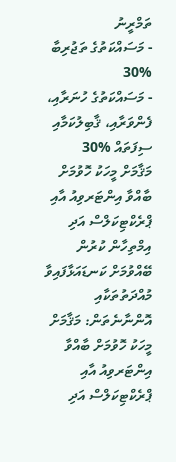ތަމްރީނު
- މަސައްކަތުގެ ތަޖުރިބާ %30
- މަސައްކަތުގެ ހުނަރާއި، ފެންވަރާއި، ޤާބިލުކަމާއި ސިފަތައް %30
މަޤާމަށް މީހަކު ހޮވުމަށް ބާއްވާ އިންޓަރވިއު އާއި ޕްރެކްޓިކަލްސް އަދި އިމްތިހާން ކުރުން ބޭއްވުމަށް ކަނޑައަޅާފައިވާ މުއްދަތުތަކާއި އޮންނާނެތަން: މަޤާމަށް މީހަކު ހޮވުމަށް ބާއްވާ އިންޓަރވިއު އާއި ޕްރެކްޓިކަލްސް އަދި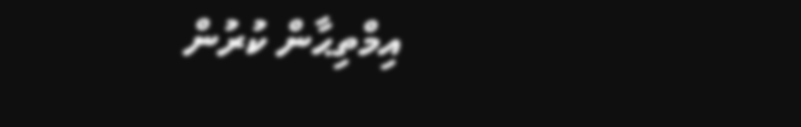އިމްތިޙާން ކުރުން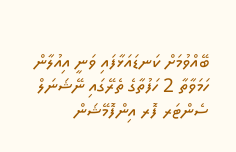ބޭއްވުމަށް ކަނޑައަޅާފައި ވަނީ އިއުލާން ހަމަވާތާ 2 ހަފުތާގެ ތެރޭގައި ނޭޝަނަލް ސެންޓަރ ފޮރ އިންފޮމޭޝަން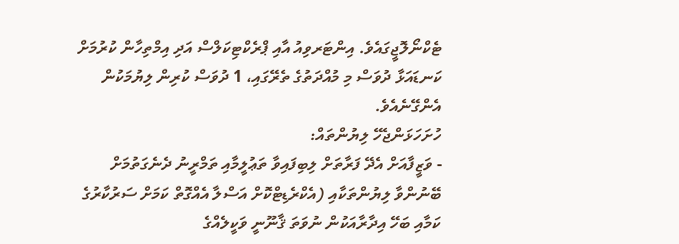ޓެކްނޯލޮޖީގައެވެ. އިންޓަރވިއު އާއި ޕްރެކްޓިކަލްސް އަދި އިމްތިހާން ކުރުމަށް ކަނޑައަޅާ ދުވަސް މި މުއްދަތުގެ ތެރޭގައި، 1 ދުވަސް ކުރިން ލިޔުމަކުން އެންގޭނެއެވެ.
ހުށަހަޅަންޖެހޭ ލިޔުންތައް:
- ވަޒީފާއަށް އެދޭ ފަރާތަށް ލިބިފައިވާ ތަޢުލީމާއި ތަމްރީނު ދެނެގަތުމަށް ބޭނުންވާ ލިޔުންތަކާއި (އެކްރެޑިޓްކޮށް އަސްލާ އެއްގޮތް ކަމަށް ސަރުކާރުގެ ކަމާއި ބަހޭ އިދާރާއަކުން ނުވަތަ ޤާނޫނީ ވަކީލެއްގެ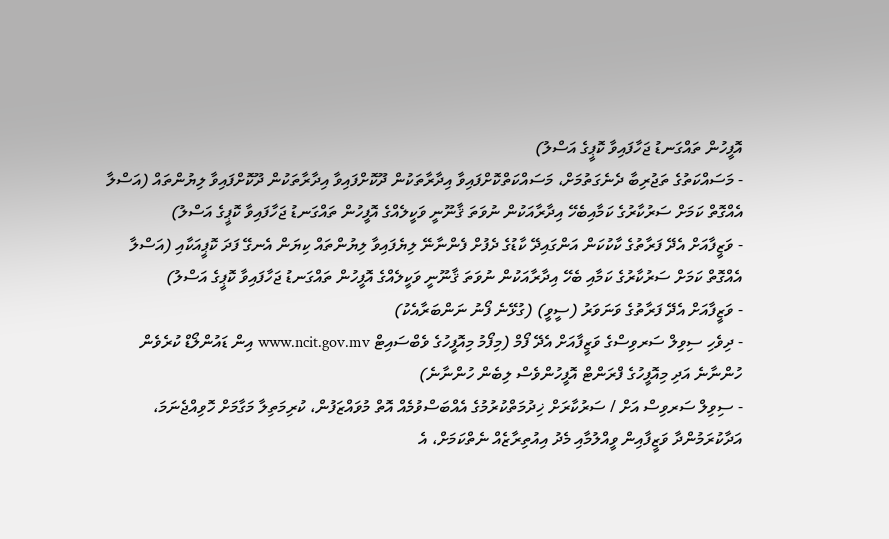އޮފީހުން ތައްގަނޑު ޖަހާފައިވާ ކޮޕީގެ އަސްލު)
- މަސައްކަތުގެ ތަޖުރިބާ ދެނެގަތުމަށް، މަސައްކަތްކޮށްފައިވާ އިދާރާތަކުން ދޫކޮށްފައިވާ އިދާރާތަކުން ދޫކޮށްފައިވާ ލިޔުންތައް (އަސްލާ އެއްގޮތް ކަމަށް ސަރުކާރުގެ ކަމާއިބެހޭ އިދާރާއަކުން ނުވަތަ ޤާނޫނީ ވަކީލެއްގެ އޮފީހުން ތައްގަނޑު ޖަހާފައިވާ ކޮޕީގެ އަސްލު)
- ވަޒީފާއަށް އެދޭ ފަރާތުގެ ކާކުކަން އަންގައިދޭ ކާޑުގެ ދެފުށް ފެންނާނޭ ލިޔެފައިވާ ލިޔުންތައް ކިޔަން އެނގޭ ފަދަ ކޮޕީއަކާއި (އަސްލާ އެއްގޮތް ކަމަށް ސަރުކާރުގެ ކަމާއި ބެހޭ އިދާރާއަކުން ނުވަތަ ޤާނޫނީ ވަކީލެއްގެ އޮފީހުން ތައްގަނޑު ޖަހާފައިވާ ކޮޕީގެ އަސްލު)
- ވަޒީފާއަށް އެދޭ ފަރާތުގެ ވަނަވަރު (ސީވީ) (ގުޅޭނެ ފޯނު ނަންބަރާއެކު)
- ދިވެހި ސިވިލް ސަރވިސްގެ ވަޒީފާއަށް އެދޭ ފޯމް (މިފޯމު މިއޮފީހުގެ ވެބްސައިޓް www.ncit.gov.mv އިން ޑައުންލޯޑް ކުރެވެން ހުންނާނެ އަދި މިއޮފީހުގެ ފްރަންޓް އޮފީހުންވެސް ލިބެން ހުންނާނެ)
- ސިވިލް ސަރވިސް އަށް / ސަރުކާރަށް ޚިދުމަތްކުރުމުގެ އެއްބަސްވުމެއް އޮތް މުވައްޒަފުން، ކުރިމަތިލާ މަގާމަށް ހޮވިއްޖެނަމަ، އަދާކުރަމުންދާ ވަޒީފާއިން ވީއްލުމާއި މެދު އިއުތިރާޒެއް ނެތްކަމަށް، އެ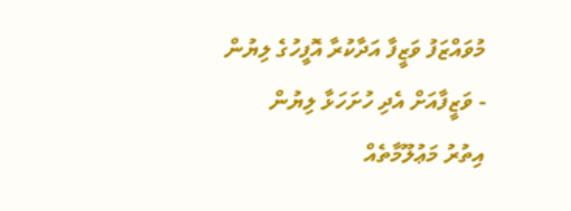މުވައްޒަފު ވަޒީފާ އަދާކުރާ އޮފީހުގެ ލިޔުން
- ވަޒީފާއަށް އެދި ހުށަހަޅާ ލިޔުން
އިތުރު މަޢުލޫމާތެއް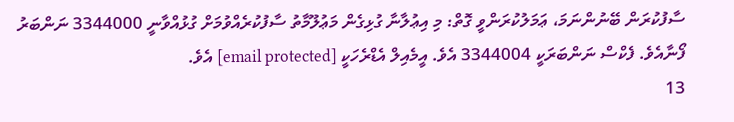ސާފުކުރަން ބޭނުންނަމަ، ޢަމަލުކުރަންވީ ގޮތް: މި އިޢުލާނާ ގުޅިގެން މަޢުލޫމާތު ސާފުކުރެއްވުމަށް ގުޅުއްވާނީ 3344000 ނަންބަރު ފޯނާއެވެ. ފެކްސް ނަންބަރަކީ 3344004 އެވެ. އީމެއިލް އެޑްރެހަކީ [email protected] އެވެ.
13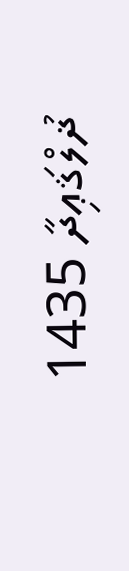ޛުލްޤަޢިދާ 1435